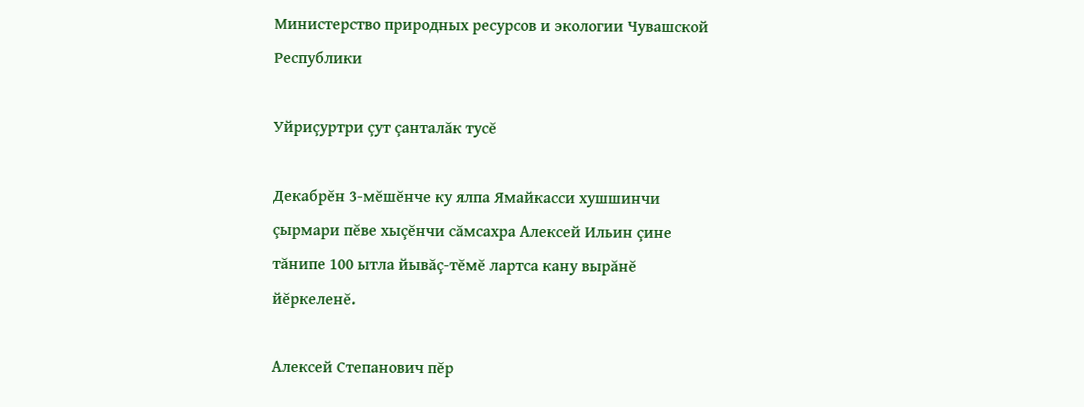Министерство природных ресурсов и экологии Чувашской Республики

Уйриçуртри çут çанталăк тусĕ

Декабрĕн 3-мĕшĕнче ку ялпа Ямайкасси хушшинчи çырмари пĕве хыçĕнчи сăмсахра Алексей Ильин çине тăнипе 100 ытла йывăç-тĕмĕ лартса кану вырăнĕ йĕркеленĕ.

Алексей Степанович пĕр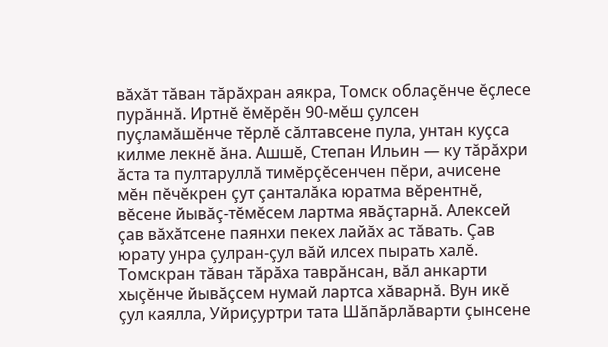вăхăт тăван тăрăхран аякра, Томск облаçĕнче ĕçлесе пурăннă. Иртнĕ ĕмĕрĕн 90-мĕш çулсен пуçламăшĕнче тĕрлĕ сăлтавсене пула, унтан куçса килме лекнĕ ăна. Ашшĕ, Степан Ильин — ку тăрăхри ăста та пултаруллă тимĕрçĕсенчен пĕри, ачисене мĕн пĕчĕкрен çут çанталăка юратма вĕрентнĕ, вĕсене йывăç-тĕмĕсем лартма явăçтарнă. Алексей çав вăхăтсене паянхи пекех лайăх ас тăвать. Çав юрату унра çулран-çул вăй илсех пырать халĕ. Томскран тăван тăрăха таврăнсан, вăл анкарти хыçĕнче йывăçсем нумай лартса хăварнă. Вун икĕ çул каялла, Уйриçуртри тата Шăпăрлăварти çынсене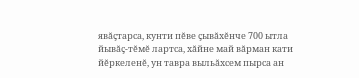явăçтарса, кунти пĕве çывăхĕнче 700 ытла йывăç-тĕмĕ лартса, хăйне май вăрман кати йĕркеленĕ, ун тавра выльăхсем пырса ан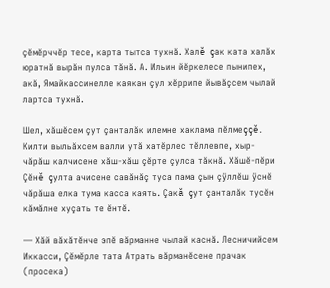çĕмĕрччĕр тесе, карта тытса тухнă. Халĕ çак ката халăх юратнă вырăн пулса тăнă. А. Ильин йĕркелесе пынипех, акă, Ямайкассинелле каякан çул хĕррипе йывăçсем чылай лартса тухнă.

Шел, хăшĕсем çут çанталăк илемне хаклама пĕлмеççĕ. Килти выльăхсем валли утă хатĕрлес тĕллевпе, хыр-чăрăш калчисене хăш-хăш çĕрте çулса тăкнă. Хăшĕ-пĕри Çĕнĕ çулта ачисене савăнăç туса пама çын çÿллĕш ÿснĕ чăрăша елка тума касса каять. Çакă çут çанталăк тусĕн кăмăлне хуçать те ĕнтĕ.

— Хăй вăхăтĕнче эпĕ вăрманне чылай каснă. Лесничийсем Иккасси, Çĕмĕрле тата Атрать вăрманĕсене прачак (просека)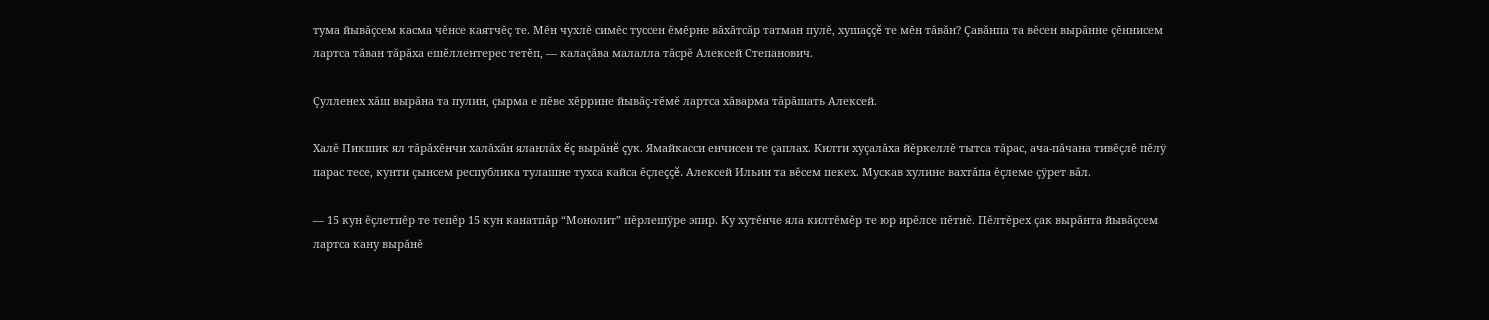тума йывăçсем касма чĕнсе каятчĕç те. Мĕн чухлĕ симĕс туссен ĕмĕрне вăхăтсăр татман пулĕ, хушаççĕ те мĕн тăвăн? Çавăнпа та вĕсен вырăнне çĕннисем лартса тăван тăрăха ешĕллентерес тетĕп, — калаçăва малалла тăсрĕ Алексей Степанович.

Çулленех хăш вырăна та пулин, çырма е пĕве хĕррине йывăç-тĕмĕ лартса хăварма тăрăшать Алексей.

Халĕ Пикшик ял тăрăхĕнчи халăхăн яланлăх ĕç вырăнĕ çук. Ямайкасси енчисен те çаплах. Килти хуçалăха йĕркеллĕ тытса тăрас, ача-пăчана тивĕçлĕ пĕлÿ парас тесе, кунти çынсем республика тулашне тухса кайса ĕçлеççĕ. Алексей Ильин та вĕсем пекех. Мускав хулине вахтăпа ĕçлеме çÿрет вăл.

— 15 кун ĕçлетпĕр те тепĕр 15 кун канатпăр “Монолит” пĕрлешÿре эпир. Ку хутĕнче яла килтĕмĕр те юр ирĕлсе пĕтнĕ. Пĕлтĕрех çак вырăнта йывăçсем лартса кану вырăнĕ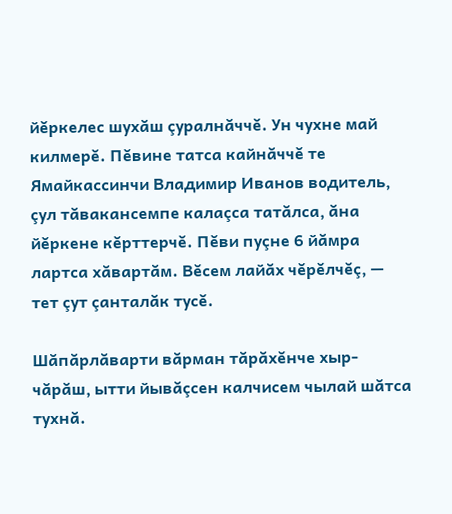йĕркелес шухăш çуралнăччĕ. Ун чухне май килмерĕ. Пĕвине татса кайнăччĕ те Ямайкассинчи Владимир Иванов водитель, çул тăвакансемпе калаçса татăлса, ăна йĕркене кĕрттерчĕ. Пĕви пуçне 6 йăмра лартса хăвартăм. Вĕсем лайăх чĕрĕлчĕç, — тет çут çанталăк тусĕ.

Шăпăрлăварти вăрман тăрăхĕнче хыр-чăрăш, ытти йывăçсен калчисем чылай шăтса тухнă.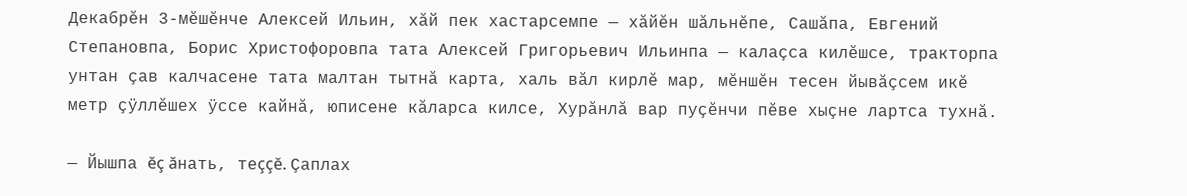Декабрĕн 3-мĕшĕнче Алексей Ильин, хăй пек хастарсемпе — хăйĕн шăльнĕпе, Сашăпа, Евгений Степановпа, Борис Христофоровпа тата Алексей Григорьевич Ильинпа — калаçса килĕшсе, тракторпа унтан çав калчасене тата малтан тытнă карта, халь вăл кирлĕ мар, мĕншĕн тесен йывăçсем икĕ метр çÿллĕшех ÿссе кайнă, юписене кăларса килсе, Хурăнлă вар пуçĕнчи пĕве хыçне лартса тухнă.

— Йышпа ĕç ăнать, теççĕ. Çаплах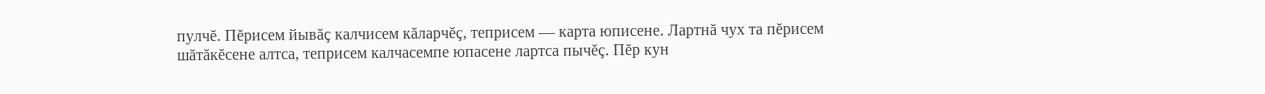пулчĕ. Пĕрисем йывăç калчисем кăларчĕç, теприсем — карта юписене. Лартнă чух та пĕрисем шăтăкĕсене алтса, теприсем калчасемпе юпасене лартса пычĕç. Пĕр кун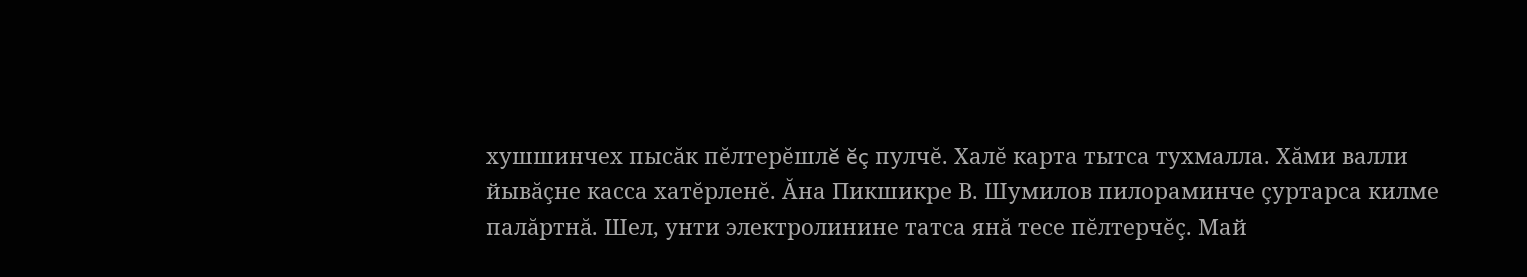хушшинчех пысăк пĕлтерĕшлĕ ĕç пулчĕ. Халĕ карта тытса тухмалла. Хăми валли йывăçне касса хатĕрленĕ. Ăна Пикшикре В. Шумилов пилораминче çуртарса килме палăртнă. Шел, унти электролинине татса янă тесе пĕлтерчĕç. Май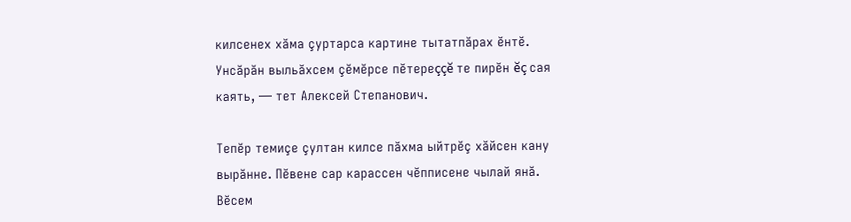килсенех хăма çуртарса картине тытатпăрах ĕнтĕ. Унсăрăн выльăхсем çĕмĕрсе пĕтереççĕ те пирĕн ĕç сая каять, — тет Алексей Степанович.

Тепĕр темиçе çултан килсе пăхма ыйтрĕç хăйсен кану вырăнне. Пĕвене сар карассен чĕпписене чылай янă. Вĕсем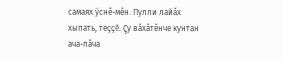самаях ÿснĕ-мĕн. Пулли лайăх хыпать, теççĕ. Çу вăхăтĕнче кунтан ача-пăча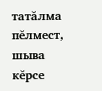татăлма пĕлмест, шыва кĕрсе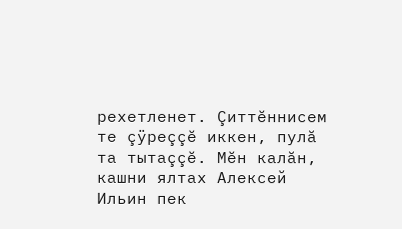рехетленет. Çиттĕннисем те çÿреççĕ иккен, пулă та тытаççĕ. Мĕн калăн, кашни ялтах Алексей Ильин пек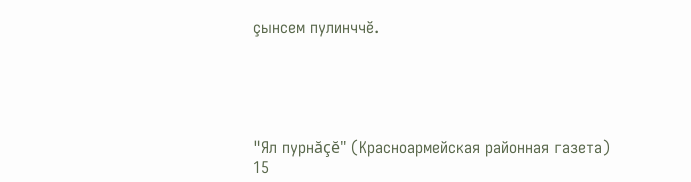çынсем пулинччĕ.





"Ял пурнăçĕ" (Красноармейская районная газета)
15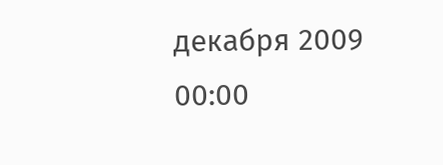декабря 2009
00:00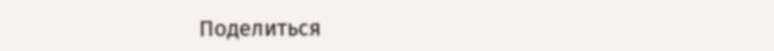Поделиться